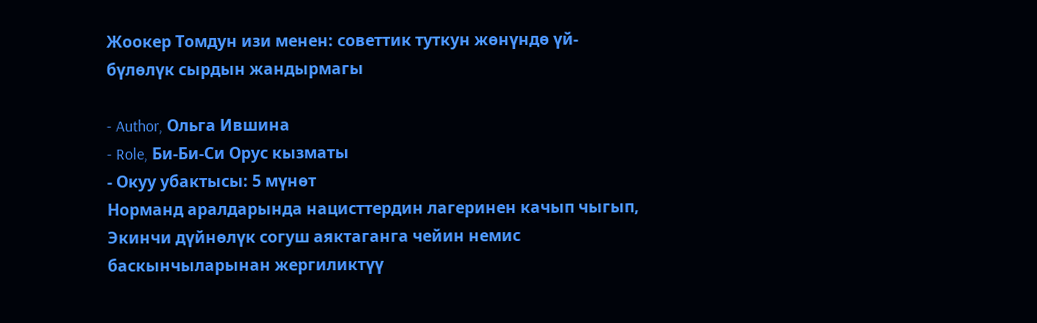Жоокер Томдун изи менен: советтик туткун жөнүндө үй-бүлөлүк сырдын жандырмагы

- Author, Ольга Ившина
- Role, Би-Би-Си Орус кызматы
- Окуу убактысы: 5 мүнөт
Норманд аралдарында нацисттердин лагеринен качып чыгып, Экинчи дүйнөлүк согуш аяктаганга чейин немис баскынчыларынан жергиликтүү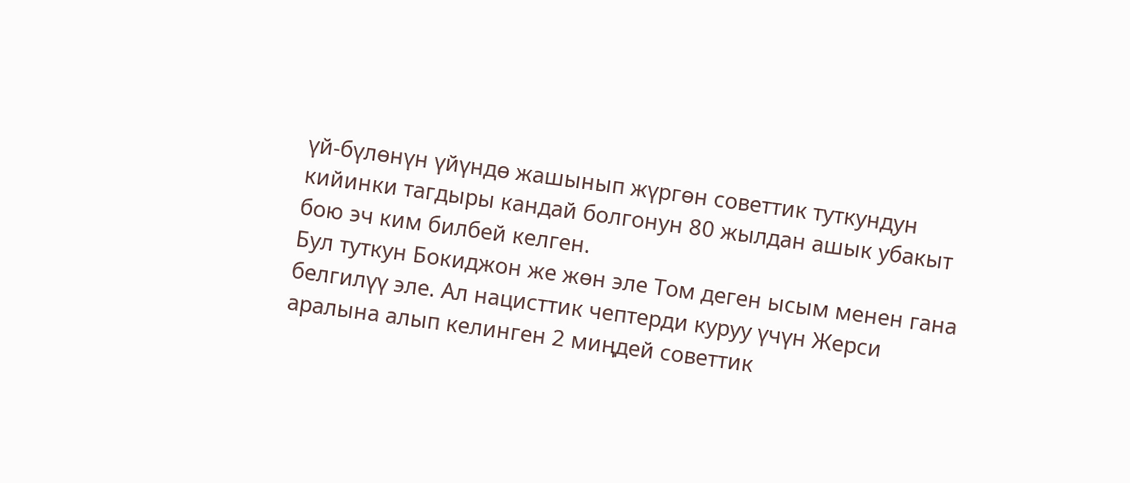үй-бүлөнүн үйүндө жашынып жүргөн советтик туткундун кийинки тагдыры кандай болгонун 80 жылдан ашык убакыт бою эч ким билбей келген.
Бул туткун Бокиджон же жөн эле Том деген ысым менен гана белгилүү эле. Ал нацисттик чептерди куруу үчүн Жерси аралына алып келинген 2 миңдей советтик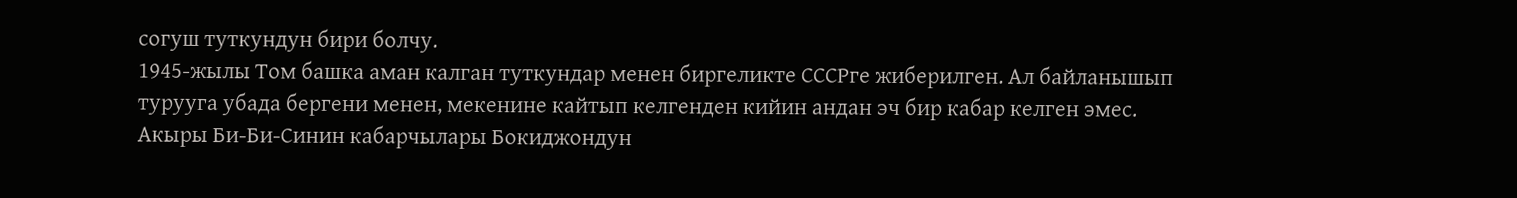согуш туткундун бири болчу.
1945-жылы Том башка аман калган туткундар менен биргеликте СССРге жиберилген. Ал байланышып турууга убада бергени менен, мекенине кайтып келгенден кийин андан эч бир кабар келген эмес.
Акыры Би-Би-Синин кабарчылары Бокиджондун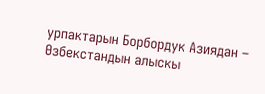урпактарын Борбордук Азиядан – Өзбекстандын алыскы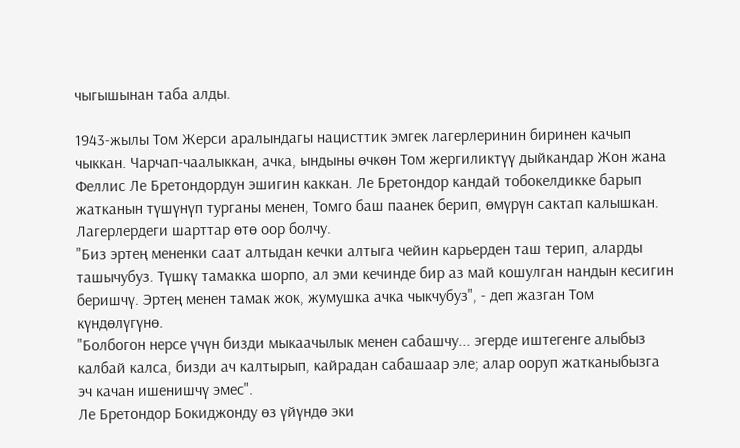чыгышынан таба алды.

1943-жылы Том Жерси аралындагы нацисттик эмгек лагерлеринин биринен качып чыккан. Чарчап-чаалыккан, ачка, ындыны өчкөн Том жергиликтүү дыйкандар Жон жана Феллис Ле Бретондордун эшигин каккан. Ле Бретондор кандай тобокелдикке барып жатканын түшүнүп турганы менен, Томго баш паанек берип, өмүрүн сактап калышкан.
Лагерлердеги шарттар өтө оор болчу.
"Биз эртең мененки саат алтыдан кечки алтыга чейин карьерден таш терип, аларды ташычубуз. Түшкү тамакка шорпо, ал эми кечинде бир аз май кошулган нандын кесигин беришчү. Эртең менен тамак жок, жумушка ачка чыкчубуз", - деп жазган Том күндөлүгүнө.
"Болбогон нерсе үчүн бизди мыкаачылык менен сабашчу... эгерде иштегенге алыбыз калбай калса, бизди ач калтырып, кайрадан сабашаар эле; алар ооруп жатканыбызга эч качан ишенишчү эмес".
Ле Бретондор Бокиджонду өз үйүндө эки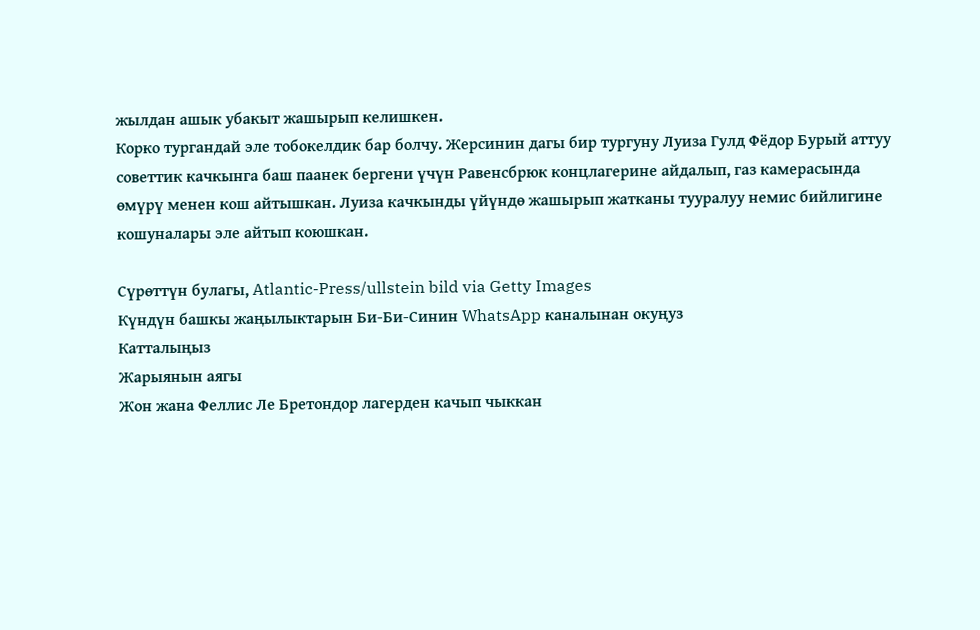жылдан ашык убакыт жашырып келишкен.
Корко тургандай эле тобокелдик бар болчу. Жерсинин дагы бир тургуну Луиза Гулд Фёдор Бурый аттуу советтик качкынга баш паанек бергени үчүн Равенсбрюк концлагерине айдалып, газ камерасында өмүрү менен кош айтышкан. Луиза качкынды үйүндө жашырып жатканы тууралуу немис бийлигине кошуналары эле айтып коюшкан.

Сүрөттүн булагы, Atlantic-Press/ullstein bild via Getty Images
Күндүн башкы жаңылыктарын Би-Би-Синин WhatsApp каналынан окуңуз
Катталыңыз
Жарыянын аягы
Жон жана Феллис Ле Бретондор лагерден качып чыккан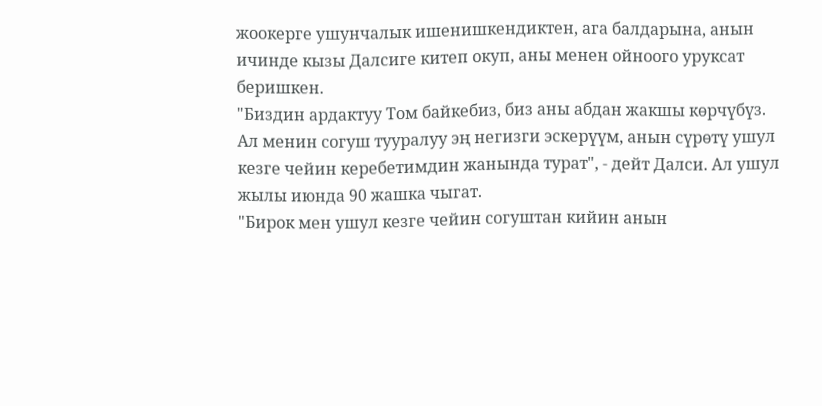жоокерге ушунчалык ишенишкендиктен, ага балдарына, анын ичинде кызы Далсиге китеп окуп, аны менен ойноого уруксат беришкен.
"Биздин ардактуу Том байкебиз, биз аны абдан жакшы көрчүбүз. Ал менин согуш тууралуу эң негизги эскерүүм, анын сүрөтү ушул кезге чейин керебетимдин жанында турат", - дейт Далси. Ал ушул жылы июнда 90 жашка чыгат.
"Бирок мен ушул кезге чейин согуштан кийин анын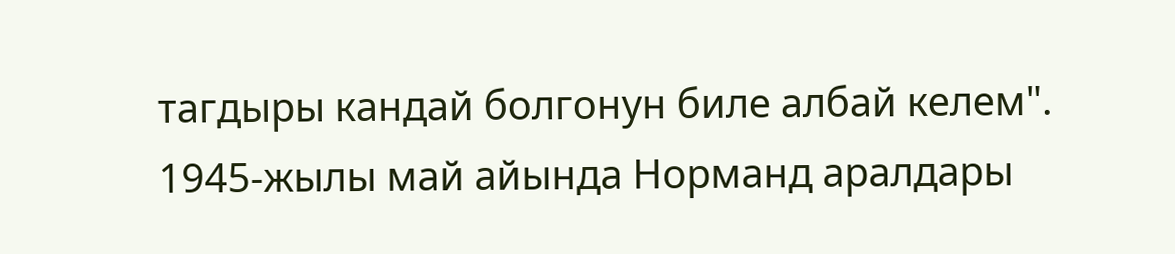тагдыры кандай болгонун биле албай келем".
1945-жылы май айында Норманд аралдары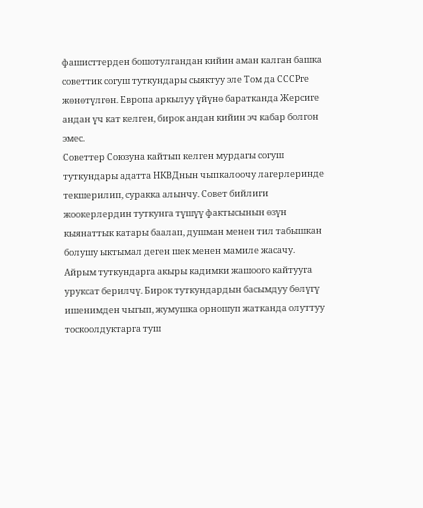фашисттерден бошотулгандан кийин аман калган башка советтик согуш туткундары сыяктуу эле Том да СССРге жөнөтүлгөн. Европа аркылуу үйүнө баратканда Жерсиге андан үч кат келген, бирок андан кийин эч кабар болгон эмес.
Советтер Союзуна кайтып келген мурдагы согуш туткундары адатта НКВДнын чыпкалоочу лагерлеринде текшерилип, суракка алынчу. Совет бийлиги жоокерлердин туткунга түшүү фактысынын өзүн кыянаттык катары баалап, душман менен тил табышкан болушу ыктымал деген шек менен мамиле жасачу.
Айрым туткундарга акыры кадимки жашоого кайтууга уруксат берилчү. Бирок туткундардын басымдуу бөлүгү ишенимден чыгып, жумушка орношуп жатканда олуттуу тоскоолдуктарга туш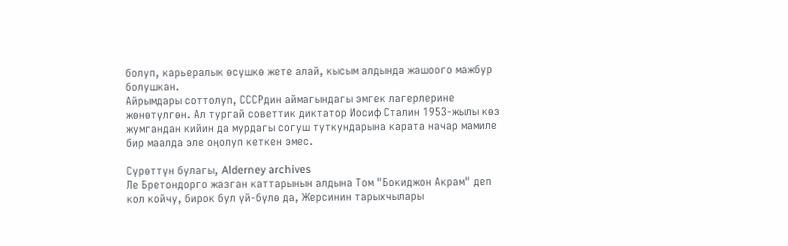болуп, карьералык өсүшкө жете алай, кысым алдында жашоого мажбур болушкан.
Айрымдары соттолуп, СССРдин аймагындагы эмгек лагерлерине жөнөтүлгөн. Ал тургай советтик диктатор Иосиф Сталин 1953-жылы көз жумгандан кийин да мурдагы согуш туткундарына карата начар мамиле бир маалда эле оңолуп кеткен эмес.

Сүрөттүн булагы, Alderney archives
Ле Бретондорго жазган каттарынын алдына Том "Бокиджон Акрам" деп кол койчу, бирок бул үй-бүлө да, Жерсинин тарыхчылары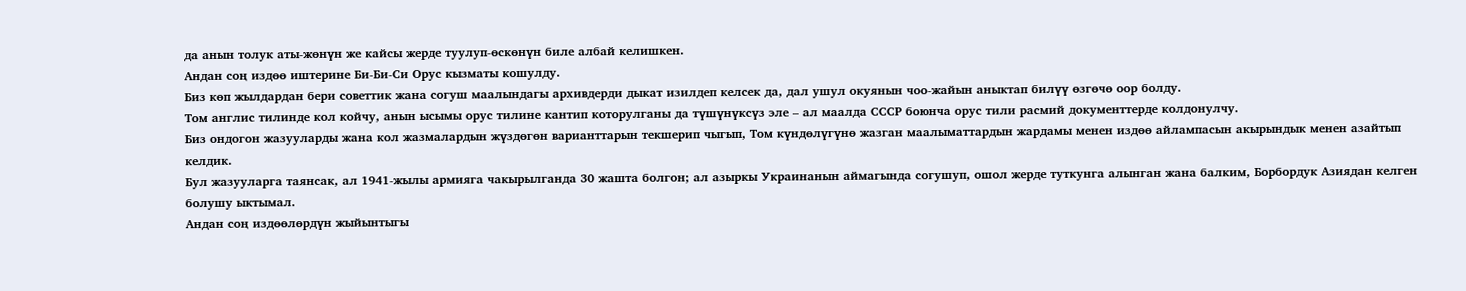да анын толук аты-жөнүн же кайсы жерде туулуп-өскөнүн биле албай келишкен.
Андан соң издөө иштерине Би-Би-Си Орус кызматы кошулду.
Биз көп жылдардан бери советтик жана согуш маалындагы архивдерди дыкат изилдеп келсек да, дал ушул окуянын чоо-жайын аныктап билүү өзгөчө оор болду.
Том англис тилинде кол койчу, анын ысымы орус тилине кантип которулганы да түшүнүксүз эле – ал маалда СССР боюнча орус тили расмий документтерде колдонулчу.
Биз ондогон жазууларды жана кол жазмалардын жүздөгөн варианттарын текшерип чыгып, Том күндөлүгүнө жазган маалыматтардын жардамы менен издөө айлампасын акырындык менен азайтып келдик.
Бул жазууларга таянсак, ал 1941-жылы армияга чакырылганда 30 жашта болгон; ал азыркы Украинанын аймагында согушуп, ошол жерде туткунга алынган жана балким, Борбордук Азиядан келген болушу ыктымал.
Андан соң издөөлөрдүн жыйынтыгы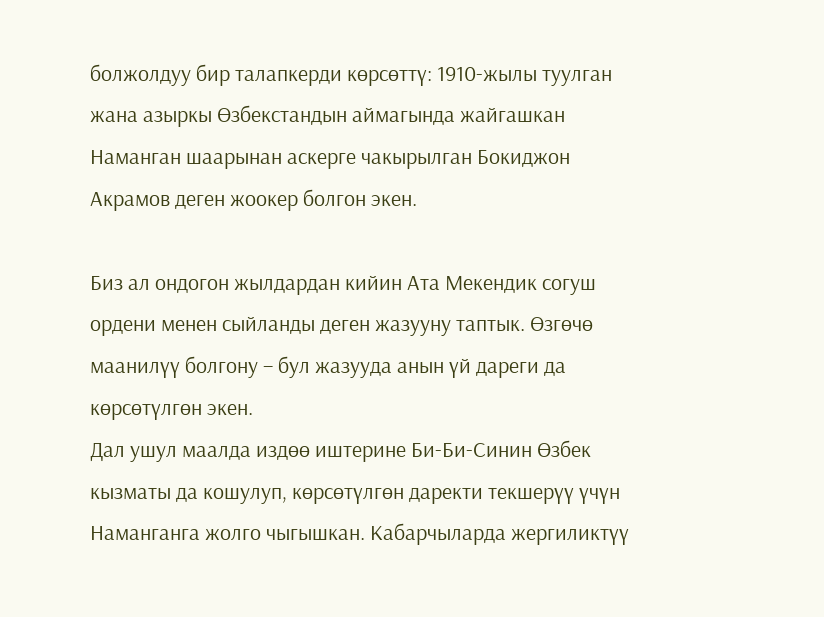болжолдуу бир талапкерди көрсөттү: 1910-жылы туулган жана азыркы Өзбекстандын аймагында жайгашкан Наманган шаарынан аскерге чакырылган Бокиджон Акрамов деген жоокер болгон экен.

Биз ал ондогон жылдардан кийин Ата Мекендик согуш ордени менен сыйланды деген жазууну таптык. Өзгөчө маанилүү болгону – бул жазууда анын үй дареги да көрсөтүлгөн экен.
Дал ушул маалда издөө иштерине Би-Би-Синин Өзбек кызматы да кошулуп, көрсөтүлгөн даректи текшерүү үчүн Наманганга жолго чыгышкан. Кабарчыларда жергиликтүү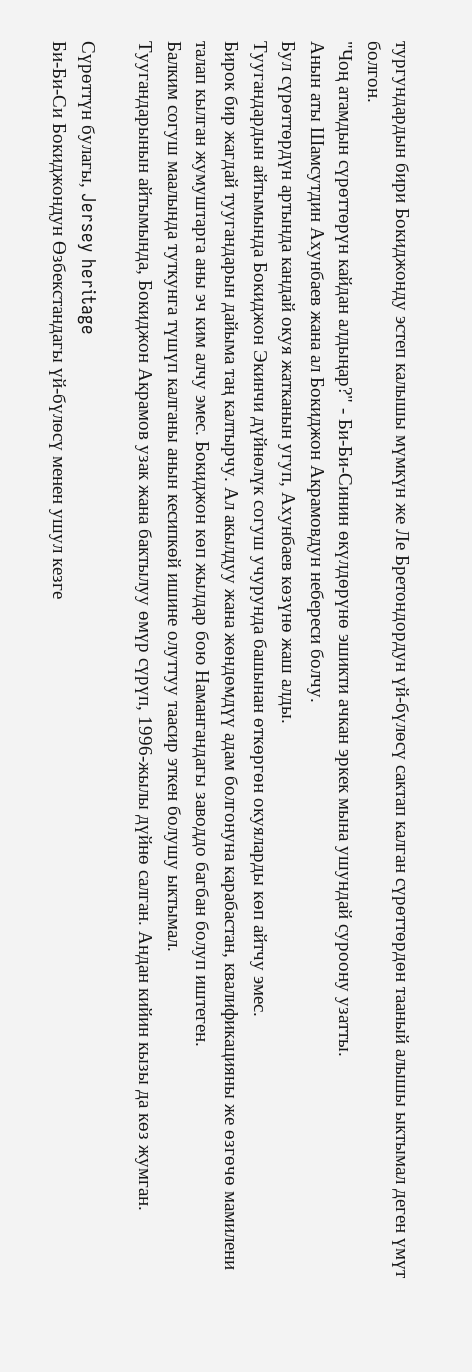тургундардын бири Бокиджонду эстеп калышы мүмкүн же Ле Бретондордун үй-бүлөсү сактап калган сүрөттөрдөн тааный алышы ыктымал деген үмүт болгон.
"Чоң атамдын сүрөттөрүн кайдан алдыңар?" - Би-Би-Синин өкүлдөрүнө эшикти ачкан эркек мына ушундай суроону узатты.
Анын аты Шамсутдин Ахунбаев жана ал Бокиджон Акрамовдун небереси болчу.
Бул сүрөттөрдүн артында кандай окуя жатканын угуп, Ахунбаев көзүнө жаш алды.
Туугандардын айтымында Бокиджон Экинчи дүйнөлүк согуш учурунда башынан өткөргөн окуяларды көп айтчу эмес.
Бирок бир жагдай туугандарын дайыма таң калтырчу. Ал акылдуу жана жөндөмдүү адам болгонуна карабастан, квалификацияны же өзгөчө мамилени талап кылган жумуштарга аны эч ким алчу эмес. Бокиджон көп жылдар бою Намангандагы заводдо багбан болуп иштеген.
Балким согуш маалында туткунга түшүп калганы анын кесипкөй ишине олуттуу таасир эткен болушу ыктымал.
Туугандарынын айтымында, Бокиджон Акрамов узак жана бактылуу өмүр сүрүп, 1996-жылы дүйнө салган. Андан кийин кызы да көз жумган.

Сүрөттүн булагы, Jersey heritage
Би-Би-Си Бокиджондун Өзбекстандагы үй-бүлөсү менен ушул кезге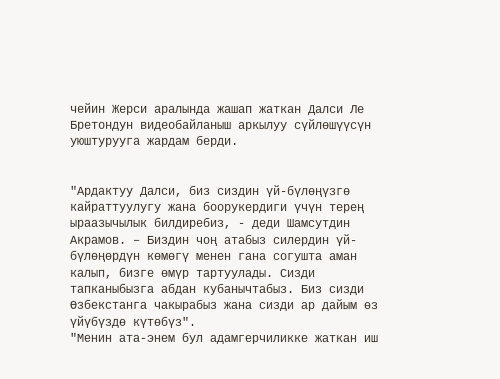чейин Жерси аралында жашап жаткан Далси Ле Бретондун видеобайланыш аркылуу сүйлөшүүсүн уюштурууга жардам берди.


"Ардактуу Далси, биз сиздин үй-бүлөңүзгө кайраттуулугу жана боорукердиги үчүн терең ыраазычылык билдиребиз, - деди Шамсутдин Акрамов. – Биздин чоң атабыз силердин үй-бүлөңөрдүн көмөгү менен гана согушта аман калып, бизге өмүр тартуулады. Сизди тапканыбызга абдан кубанычтабыз. Биз сизди Өзбекстанга чакырабыз жана сизди ар дайым өз үйүбүздө күтөбүз".
"Менин ата-энем бул адамгерчиликке жаткан иш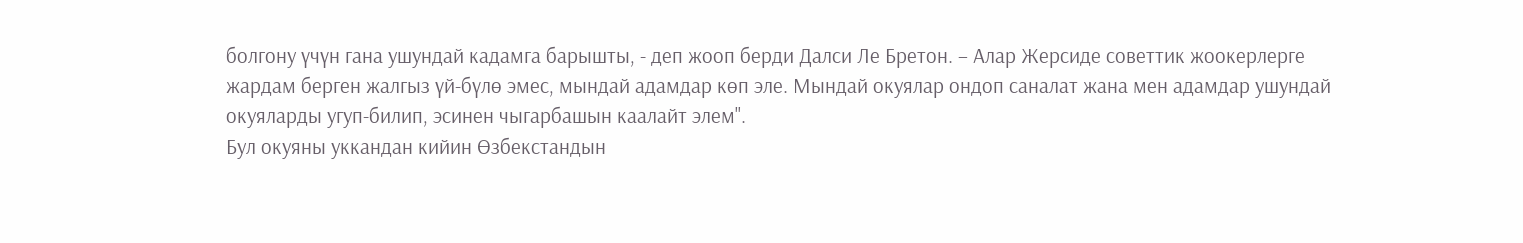болгону үчүн гана ушундай кадамга барышты, - деп жооп берди Далси Ле Бретон. – Алар Жерсиде советтик жоокерлерге жардам берген жалгыз үй-бүлө эмес, мындай адамдар көп эле. Мындай окуялар ондоп саналат жана мен адамдар ушундай окуяларды угуп-билип, эсинен чыгарбашын каалайт элем".
Бул окуяны уккандан кийин Өзбекстандын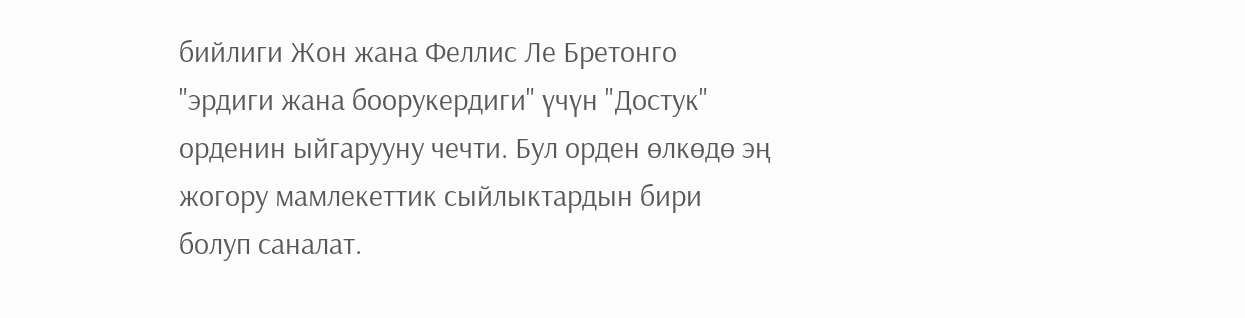бийлиги Жон жана Феллис Ле Бретонго "эрдиги жана боорукердиги" үчүн "Достук" орденин ыйгарууну чечти. Бул орден өлкөдө эң жогору мамлекеттик сыйлыктардын бири болуп саналат.